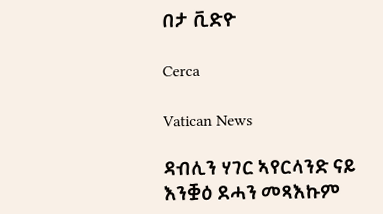በታ ቪድዮ

Cerca

Vatican News

ዳብሊን ሃገር ኣየርላንድ ናይ እንቛዕ ደሓን መጻእኩም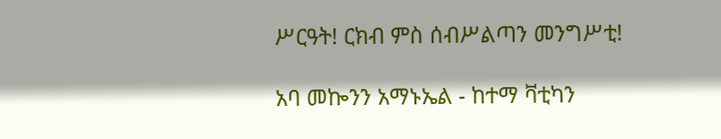ሥርዓት! ርክብ ምስ ሰብሥልጣን መንግሥቲ!

አባ መኰንን አማኑኤል - ከተማ ቫቲካን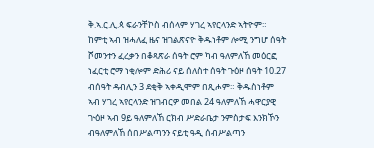ቅ.ኣ.ር.ሊ.ጳ ፍራንቸኮስ ብሰላም ሃገረ ኣየርላንድ ኣትዮም። ከምቲ ኣብ ዝሓለፈ ዜና ዝገልጽናዮ ቅዱነቶም ሎሚ ንግሆ ሰዓት ሾመንተን ፈረቃን በቆጻጽራ ሰዓት ሮም ካብ ዓለምለኸ መዕርፎ ነፈርቲ ሮማ ነቂሎም ድሕሪ ናይ ሰለስተ ሰዓት ጉዕዞ ሰዓት 10.27 ብሰዓት ዳብሊን 3 ደቂቅ ኣቀዲሞም በጺሖም። ቅዱስነቶም ኣብ ሃገረ ኣየርላንድ ዝገብርዎ መበል 24 ዓለምለኸ ሓዋርያዊ ጒዕዞ ኣብ 9ይ ዓለምለኸ ርክብ ሥድራቤታ ንምስታፍ እንክኾን ብዓለምለኸ ሰበሥልጣንን ናይቲ ዓዲ ሰብሥልጣን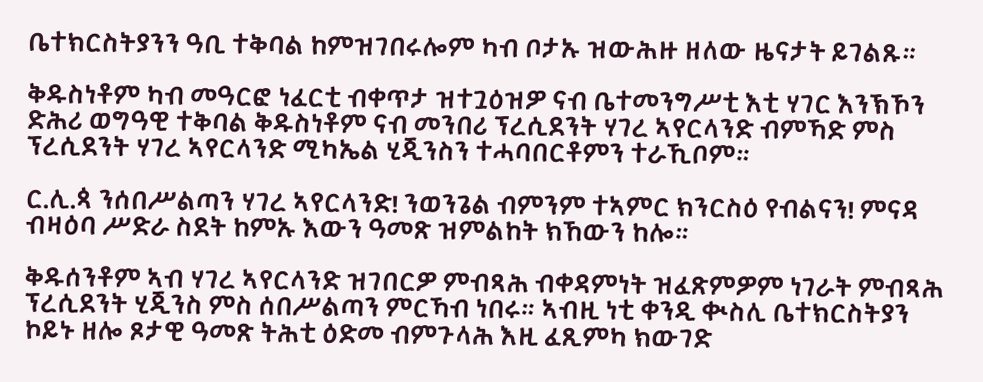ቤተክርስትያንን ዓቢ ተቅባል ከምዝገበሩሎም ካብ ቦታኡ ዝውሕዙ ዘለው ዜናታት ይገልጹ።

ቅዱስነቶም ካብ መዓርፎ ነፈርቲ ብቀጥታ ዝተጓዕዝዎ ናብ ቤተመንግሥቲ እቲ ሃገር እንኽኾን ድሕሪ ወግዓዊ ተቅባል ቅዱስነቶም ናብ መንበሪ ፕረሲደንት ሃገረ ኣየርላንድ ብምኻድ ምስ ፕረሲደንት ሃገረ ኣየርላንድ ሚካኤል ሂጂንስን ተሓባበርቶምን ተራኺቦም።

ር.ሊ.ጳ ንሰበሥልጣን ሃገረ ኣየርላንድ! ንወንጌል ብምንም ተኣምር ክንርስዕ የብልናን! ምናዳ ብዛዕባ ሥድራ ስደት ከምኡ እውን ዓመጽ ዝምልከት ክኸውን ከሎ።

ቅዱሰንቶም ኣብ ሃገረ ኣየርላንድ ዝገበርዎ ምብጻሕ ብቀዳምነት ዝፈጽምዎም ነገራት ምብጻሕ ፕረሲደንት ሂጂንስ ምስ ሰበሥልጣን ምርኻብ ነበሩ። ኣብዚ ነቲ ቀንዲ ቊስሊ ቤተክርስትያን ኮይኑ ዘሎ ጾታዊ ዓመጽ ትሕቲ ዕድመ ብምጉላሕ እዚ ፈጺምካ ክውገድ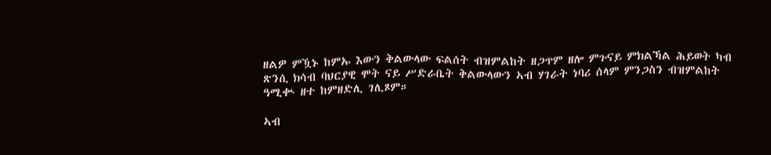ዘልዎ ምዃኑ ከምኡ እውን ቅልውላው ፍልሰት ብዝምልከት ዘጋጥም ዘሎ ምጉናይ ምክልኻል ሕይወት ካብ ጽንሲ ክሳብ ባህርያዊ ሞት ናይ ሥድራቤት ቅልውላውን ኣብ ሃገራት ነባሪ ሰላም ምንጋስን ብዝምልከት ዓሚቊ ዘተ ከምዘድሊ ገሊጾም።

ኣብ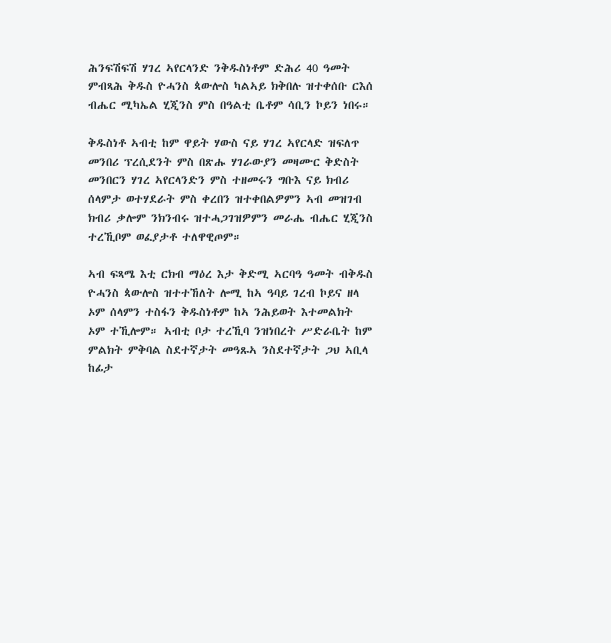ሕንፍሽፍሽ ሃገረ ኣየርላንድ ንቅዱስነቶም ድሕሪ 40 ዓመት ምብጻሕ ቅዱስ ዮሓንስ ጳውሎስ ካልኣይ ክቅበሉ ዝተቀሰቡ ርእሰ ብሔር ሚካኤል ሂጂንስ ምስ በዓልቲ ቤቶም ሳቢን ኮይን ነበሩ።

ቅዱስነቶ ኣብቲ ከም ዋይት ሃውስ ናይ ሃገረ ኣየርላድ ዝፍለጥ መንበሪ ፕረሲደንት ምስ በጽሑ ሃገራውያን መዛሙር ቅድስት መንበርን ሃገረ ኣየርላንድን ምስ ተዘመሩን ግቡእ ናይ ክብሪ ሰላምታ ወተሃደራት ምስ ቀረበን ዝተቀበልዎምን ኣብ መዝገብ ክብሪ ቃሎም ንክንብሩ ዝተሓጋገዝዎምን መራሔ ብሔር ሂጂንስ ተረኺቦም ወፈያታቶ ተለዋዊጦም።

ኣብ ፍጻሜ እቲ ርክብ ማዕረ እታ ቅድሚ ኣርባዓ ዓመት ብቅዱስ ዮሓንስ ጳውሎስ ዝተተኸለት ሎሚ ከኣ ዓባይ ገረብ ኮይና ዘላ ኦም ሰላምን ተስፋን ቅዱስነቶም ከኣ ንሕይወት እተመልክት ኦም ተኺሎም። ኣብቲ ቦታ ተረኺባ ንዝነበረት ሥድራቤት ከም ምልክት ምቅባል ስደተኛታት መዓጹኣ ንስደተኛታት ጋህ ኣቢላ ከፊታ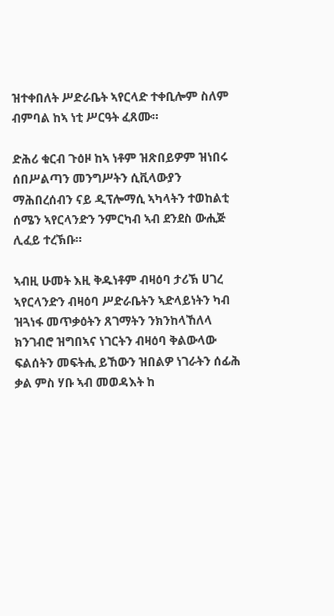ዝተቀበለት ሥድራቤት ኣየርላድ ተቀቢሎም ስለም ብምባል ከኣ ነቲ ሥርዓት ፈጸሙ።

ድሕሪ ቁርብ ጉዕዞ ከኣ ነቶም ዝጽበይዎም ዝነበሩ ሰበሥልጣን መንግሥትን ሲቪላውያን ማሕበረሰብን ናይ ዲፕሎማሲ ኣካላትን ተወከልቲ ሰሜን ኣየርላንድን ንምርካብ ኣብ ደንደስ ውሒጅ ሊፈይ ተረኽቡ።

ኣብዚ ሁመት እዚ ቅዱነቶም ብዛዕባ ታሪኽ ሀገረ ኣየርላንድን ብዛዕባ ሥድራቤትን ኣድላይነትን ካብ ዝጓነፋ መጥቃዕትን ጸገማትን ንክንከላኸለላ ክንገብሮ ዝግበኣና ነገርትን ብዛዕባ ቅልውላው ፍልሰትን መፍትሒ ይኸውን ዝበልዎ ነገራትን ሰፊሕ ቃል ምስ ሃቡ ኣብ መወዳእት ከ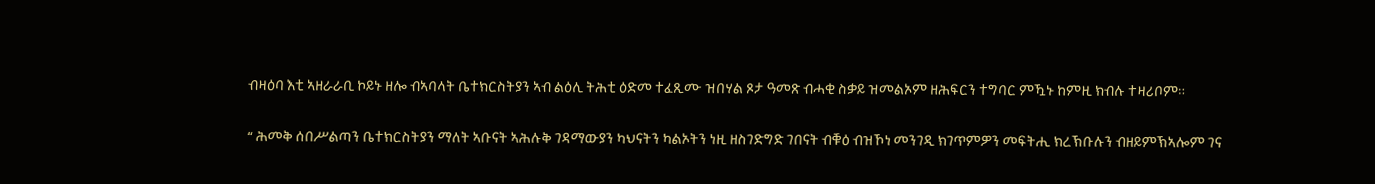ብዛዕባ እቲ ኣዘራራቢ ኮይኑ ዘሎ ብኣባላት ቤተክርስትያን ኣብ ልዕሊ ትሕቲ ዕድመ ተፈጺሙ ዝበሃል ጾታ ዓመጽ ብሓቂ ስቃይ ዝመልኦም ዘሕፍርን ተግባር ምዃኑ ከምዚ ክብሉ ተዛሪቦም።

“ ሕመቅ ሰበሥልጣን ቤተክርስትያን ማለት ኣቡናት ኣሕሉቅ ገዳማውያን ካህናትን ካልኦትን ነዚ ዘስገድግድ ገበናት ብቑዕ ብዝኾነ መንገዲ ክገጥምዎን መፍትሒ ክረኽቡሉን ብዘይምኽኣሎም ገና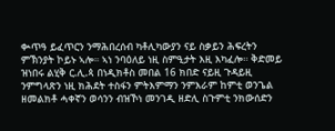ቊጥዓ ይፈጥርን ንማሕበረሰብ ካቶሊካውያን ናይ ስቃይን ሕፍረትን ምኽንያት ኮይኑ ኣሎ። ኣነ ንባዕለይ ነዚ ስምዒታት እዚ እካፈሎ። ቅድመይ ዝነበሩ ልሂቅ ር.ሊ.ጳ በነዲክቶስ መበል 16 ክበድ ናይዚ ጉዳይዚ ንምግላጽን ነዚ ክሕደት ተስፋን ምትእምማን ንምእራም ከምቲ ወንጌል ዘመልክቶ ሓቀኛን ወሳንን ብዝኾነ መንገዲ ዘድሊ ስጉምቲ ንክውሰድን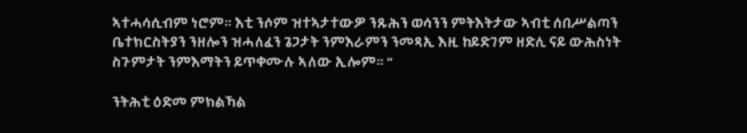ኣተሓሳሲብም ነሮም። እቲ ንሶም ዝተኣታተውዎ ንጹሕን ወሳንን ምትእትታው ኣብቲ ሰበሥልጣን ቤተክርስትያን ንዘሎን ዝሓለፈን ጌጋታት ንምእራምን ንመጻኢ እዚ ከይድገም ዘድሊ ናይ ውሕስነት ስጉምታት ንምእማትን ይጥቀሙሉ ኣለው ኢሎም። ”

ንትሕቲ ዕድመ ምክልኻል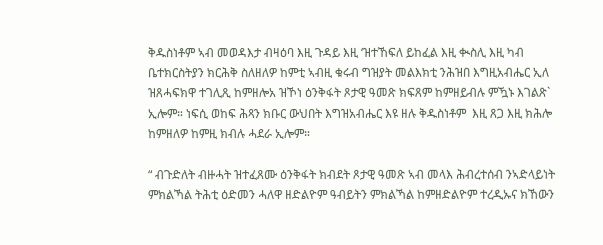ቅዱስነቶም ኣብ መወዳእታ ብዛዕባ እዚ ጉዳይ እዚ ‘ዝተኸፍለ ይከፈል እዚ ቊስሊ እዚ ካብ ቤተክርስትያን ክርሕቅ ስለዘለዎ ከምቲ ኣብዚ ቁሩብ ግዝያት መልእክቲ ንሕዝበ እግዚአብሔር ኢለ ዝጸሓፍክዋ ተገሊጺ ከምዘሎአ ዝኾነ ዕንቅፋት ጾታዊ ዓመጽ ክፍጸም ከምዘይብሉ ምዃኑ እገልጽ` ኢሎም። ነፍሲ ወከፍ ሕጻን ክቡር ውህበት እግዝአብሔር እዩ ዘሉ ቅዱስነቶም  እዚ ጸጋ እዚ ክሕሎ ከምዘለዎ ከምዚ ክብሉ ሓደራ ኢሎም።

“ ብጉድለት ብዙሓት ዝተፈጸሙ ዕንቅፋት ክብደት ጾታዊ ዓመጽ ኣብ መላእ ሕብረተሰብ ንኣድላይነት ምክልኻል ትሕቲ ዕድመን ሓለዋ ዘድልዮም ዓብይትን ምክልኻል ከምዘድልዮም ተረዲኡና ክኸውን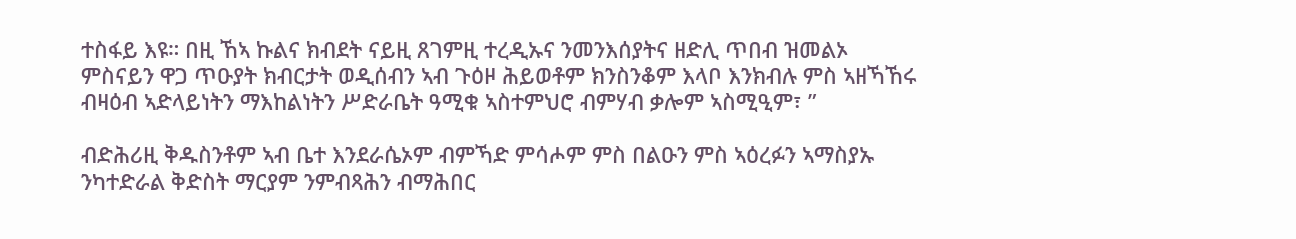ተስፋይ እዩ። በዚ ኸኣ ኩልና ክብደት ናይዚ ጸገምዚ ተረዲኡና ንመንእሰያትና ዘድሊ ጥበብ ዝመልኦ ምስናይን ዋጋ ጥዑያት ክብርታት ወዲሰብን ኣብ ጉዕዞ ሕይወቶም ክንስንቆም እላቦ እንክብሉ ምስ ኣዘኻኸሩ ብዛዕብ ኣድላይነትን ማእከልነትን ሥድራቤት ዓሚቁ ኣስተምህሮ ብምሃብ ቃሎም ኣስሚዒም፣ ”

ብድሕሪዚ ቅዱስንቶም ኣብ ቤተ እንደራሴኦም ብምኻድ ምሳሖም ምስ በልዑን ምስ ኣዕረፉን ኣማስያኡ ንካተድራል ቅድስት ማርያም ንምብጻሕን ብማሕበር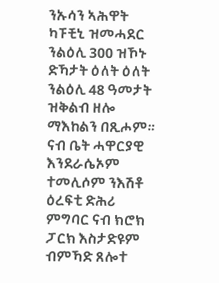ንኡሳን ኣሕዋት ካፑቺኒ ዝመሓደር ንልዕሊ 300 ዝኾኑ ድኻታት ዕለት ዕለት ንልዕሊ 48 ዓመታት ዝቅልብ ዘሎ ማእከልን በጺሖም። ናብ ቤት ሓዋርያዊ እንደራሴኦም ተመሊሶም ንእሽቶ ዕረፍቲ ድሕሪ ምግባር ናብ ክሮክ ፓርክ እስታድዩም ብምኻድ ጸሎተ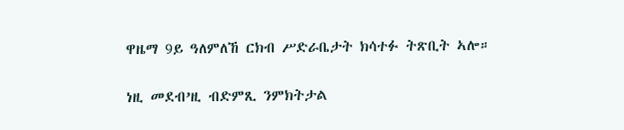ዋዜማ 9ይ ዓለምለኸ ርክብ ሥድራቤታት ክሳተፉ ትጽቢት ኣሎ።

ነዚ መደብ’ዚ ብድምጺ ንምክትታል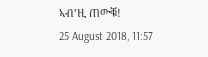ኣብ’ዚ ጠውቑ!
25 August 2018, 11:57